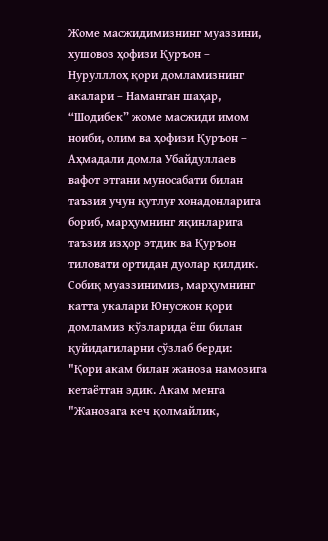Жоме масжидимизнинг муаззини, хушовоз ҳофизи Қуръон – Нурулллоҳ қори домламизнинг акалари – Наманган шаҳар, “Шодибек” жоме масжиди имом ноиби, олим ва ҳофизи Қуръон – Аҳмадали домла Убайдуллаев вафот этгани муносабати билан таъзия учун қутлуғ хонадонларига бориб, марҳумнинг яқинларига таъзия изҳор этдик ва Қуръон тиловати ортидан дуолар қилдик.
Собиқ муаззинимиз, марҳумнинг катта укалари Юнусжон қори домламиз кўзларида ёш билан қуйидагиларни сўзлаб берди:
"Қори акам билан жаноза намозига кетаётган эдик. Акам менга "Жанозага кеч қолмайлик,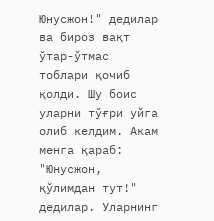Юнусжон!" дедилар ва бироз вақт ўтар-ўтмас тоблари қочиб қолди. Шу боис уларни тўғри уйга олиб келдим. Акам менга қараб: "Юнусжон, қўлимдан тут!" дедилар. Уларнинг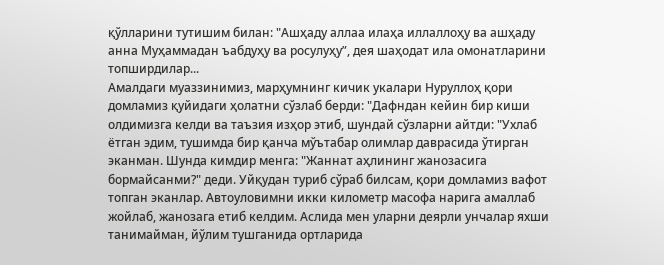қўлларини тутишим билан: "Ашҳаду аллаа илаҳа иллаллоҳу ва ашҳаду анна Муҳаммадан ъабдуҳу ва росулуҳу”, дея шаҳодат ила омонатларини топширдилар...
Амалдаги муаззинимиз, марҳумнинг кичик укалари Нуруллоҳ қори домламиз қуйидаги ҳолатни сўзлаб берди: "Дафндан кейин бир киши олдимизга келди ва таъзия изҳор этиб, шундай сўзларни айтди: "Ухлаб ётган эдим, тушимда бир қанча мўътабар олимлар даврасида ўтирган эканман. Шунда кимдир менга: "Жаннат аҳлининг жанозасига бормайсанми?" деди. Уйқудан туриб сўраб билсам, қори домламиз вафот топган эканлар. Автоуловимни икки километр масофа нарига амаллаб жойлаб, жанозага етиб келдим. Аслида мен уларни деярли унчалар яхши танимайман, йўлим тушганида ортларида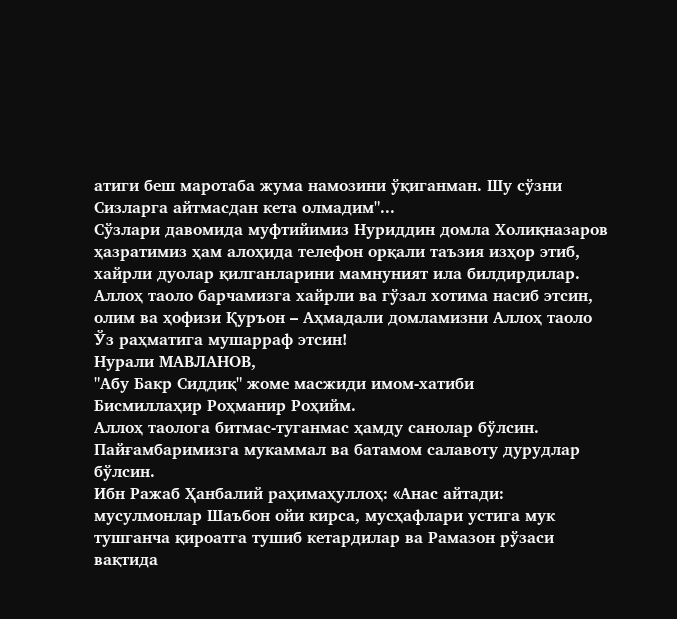атиги беш маротаба жума намозини ўқиганман. Шу сўзни Сизларга айтмасдан кета олмадим"...
Сўзлари давомида муфтийимиз Нуриддин домла Холиқназаров ҳазратимиз ҳам алоҳида телефон орқали таъзия изҳор этиб, хайрли дуолар қилганларини мамнуният ила билдирдилар.
Аллоҳ таоло барчамизга хайрли ва гўзал хотима насиб этсин, олим ва ҳофизи Қуръон – Аҳмадали домламизни Аллоҳ таоло Ўз раҳматига мушарраф этсин!
Нурали МАВЛАНОВ,
"Абу Бакр Сиддиқ" жоме масжиди имом-хатиби
Бисмиллаҳир Роҳманир Роҳийм.
Аллоҳ таолога битмас-туганмас ҳамду санолар бўлсин.
Пайғамбаримизга мукаммал ва батамом салавоту дурудлар бўлсин.
Ибн Ражаб Ҳанбалий раҳимаҳуллоҳ: «Анас айтади: мусулмонлар Шаъбон ойи кирса, мусҳафлари устига мук тушганча қироатга тушиб кетардилар ва Рамазон рўзаси вақтида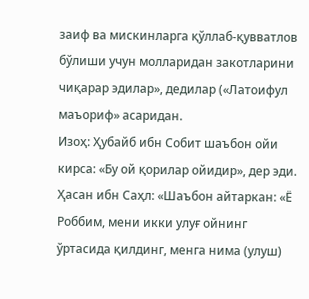заиф ва мискинларга қўллаб-қувватлов бўлиши учун молларидан закотларини чиқарар эдилар», дедилар («Латоифул маъориф» асаридан.
Изоҳ: Ҳубайб ибн Собит шаъбон ойи кирса: «Бу ой қорилар ойидир», дер эди.
Ҳасан ибн Саҳл: «Шаъбон айтаркан: «Ё Роббим, мени икки улуғ ойнинг ўртасида қилдинг, менга нима (улуш)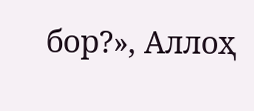бор?», Аллоҳ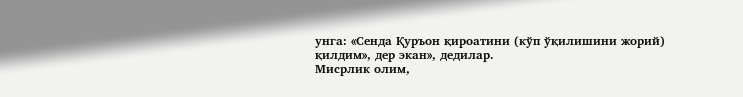унга: «Сенда Қуръон қироатини (кўп ўқилишини жорий) қилдим», дер экан», дедилар.
Мисрлик олим,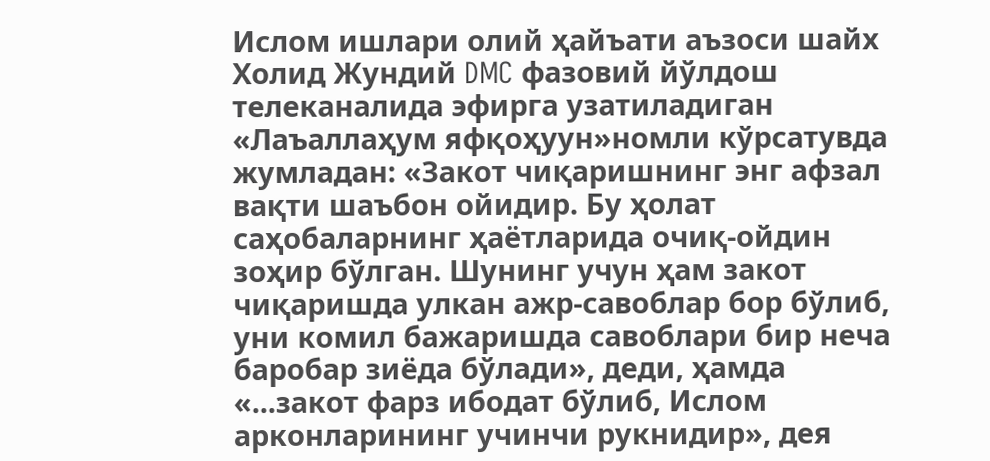Ислом ишлари олий ҳайъати аъзоси шайх Холид Жундий DMC фазовий йўлдош телеканалида эфирга узатиладиган «Лаъаллаҳум яфқоҳуун»номли кўрсатувда жумладан: «Закот чиқаришнинг энг афзал вақти шаъбон ойидир. Бу ҳолат саҳобаларнинг ҳаётларида очиқ-ойдин зоҳир бўлган. Шунинг учун ҳам закот чиқаришда улкан ажр-савоблар бор бўлиб, уни комил бажаришда савоблари бир неча баробар зиёда бўлади», деди, ҳамда «...закот фарз ибодат бўлиб, Ислом арконларининг учинчи рукнидир», дея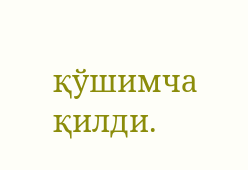қўшимча қилди.